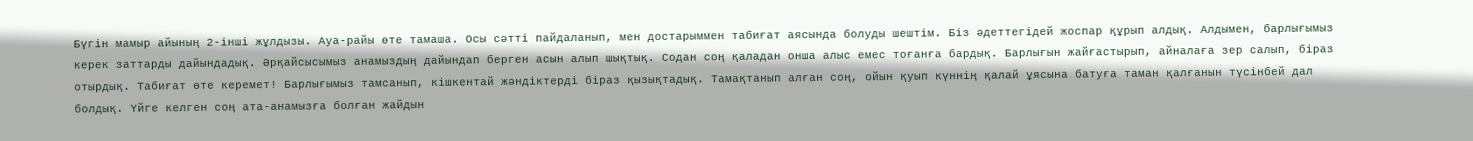Бүгін мамыр айының 2-інші жұлдызы. Ауа-райы өте тамаша. Осы сәтті пайдаланып, мен достарыммен табиғат аясында болуды шештім. Біз әдеттегідей жоспар құрып алдық. Алдымен, барлығымыз керек заттарды дайындадық. Әрқайсысымыз анамыздың дайындап берген асын алып шықтық. Содан соң қаладан онша алыс емес тоғанға бардық. Барлығын жайғастырып, айналаға зер салып, біраз отырдық. Табиғат өте керемет! Барлығымыз тамсанып, кішкентай жәндіктерді біраз қызықтадық. Тамақтанып алған соң, ойын қуып күннің қалай ұясына батуға таман қалғанын түсінбей дал болдық. Үйге келген соң ата-анамызға болған жайдын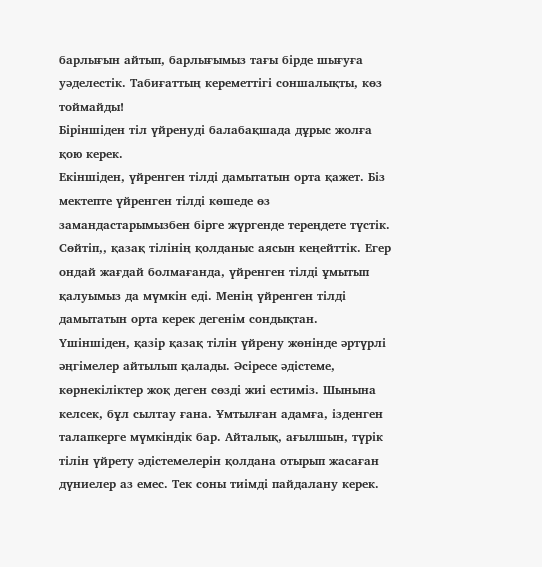барлығын айтып, барлығымыз тағы бірде шығуға уәделестік. Табиғаттың кереметтігі соншалықты, көз тоймайды!
Біріншіден тіл үйренуді балабақшада дұрыс жолға қою керек.
Екіншіден, үйренген тілді дамытатын орта қажет. Біз мектепте үйренген тілді көшеде өз замандастарымызбен бірге жүргенде тереңдете түстік. Сөйтіп,, қазақ тілінің қолданыс аясын кеңейттік. Егер ондай жағдай болмағанда, үйренген тілді ұмытып қалуымыз да мүмкін еді. Менің үйренген тілді дамытатын орта керек дегенім сондықтан.
Үшіншіден, қазір қазақ тілін үйрену жөнінде әртүрлі әңгімелер айтылып қалады. Әсіресе әдістеме, көрнекіліктер жоқ деген сөзді жиі естиміз. Шынына келсек, бұл сылтау ғана. Ұмтылған адамға, ізденген талапкерге мүмкіндік бар. Айталық, ағылшын, түрік тілін үйрету әдістемелерін қолдана отырып жасаған дүниелер аз емес. Тек соны тиімді пайдалану керек.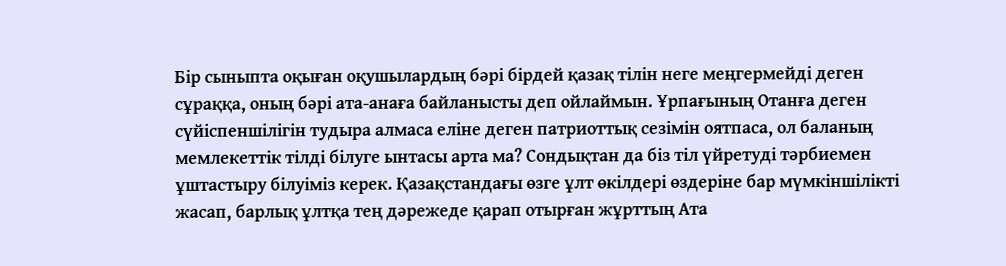Бір сыныпта оқыған оқушылардың бәрі бірдей қазақ тілін неге меңгермейді деген сұраққа, оның бәрі ата-анаға байланысты деп ойлаймын. Ұрпағының Отанға деген сүйіспеншілігін тудыра алмаса еліне деген патриоттық сезімін оятпаса, ол баланың мемлекеттік тілді білуге ынтасы арта ма? Сондықтан да біз тіл үйретуді тәрбиемен ұштастыру білуіміз керек. Қазақстандағы өзге ұлт өкілдері өздеріне бар мүмкіншілікті жасап, барлық ұлтқа тең дәрежеде қарап отырған жұрттың Ата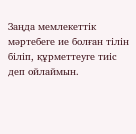Заңда мемлекеттік мәртебеге ие болған тілін біліп, құрметтеуге тиіс деп ойлаймын.